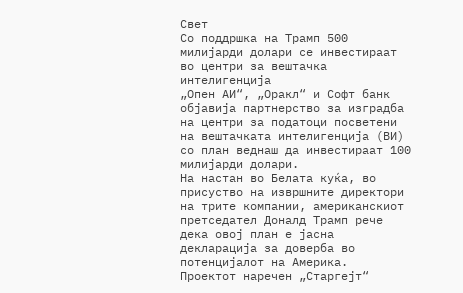Свет
Со поддршка на Трамп 500 милијарди долари се инвестираат во центри за вештачка интелигенција
„Опен АИ“, „Оракл“ и Софт банк објавија партнерство за изградба на центри за податоци посветени на вештачката интелигенција (ВИ) со план веднаш да инвестираат 100 милијарди долари.
На настан во Белата куќа, во присуство на извршните директори на трите компании, американскиот претседател Доналд Трамп рече дека овој план е јасна декларација за доверба во потенцијалот на Америка.
Проектот наречен „Старгејт“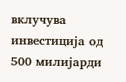вклучува инвестиција од 500 милијарди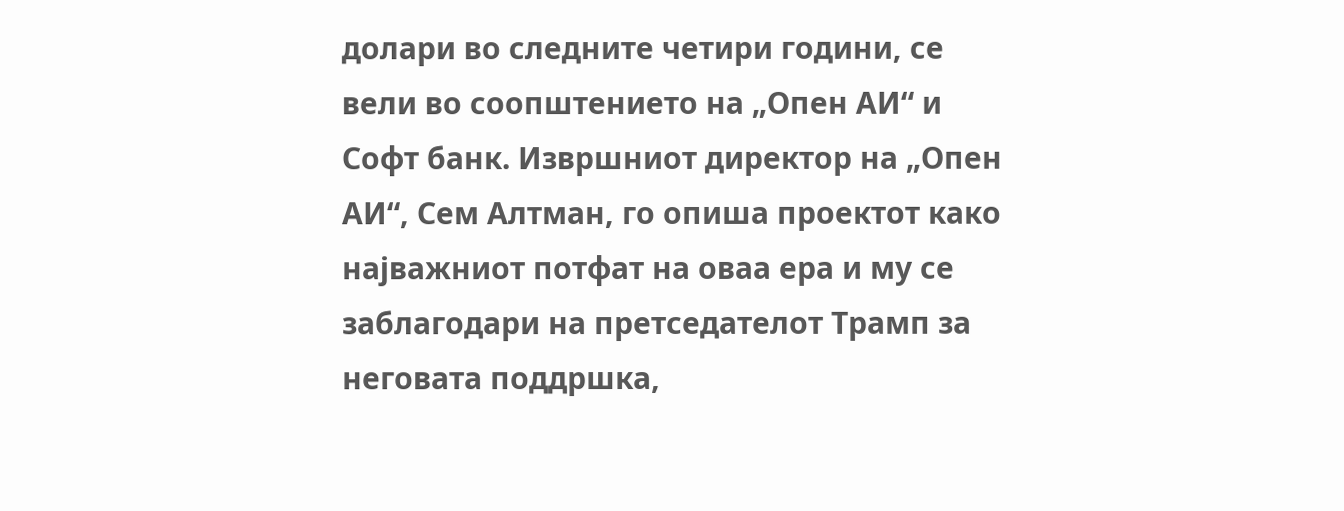долари во следните четири години, се вели во соопштението на „Опен АИ“ и Софт банк. Извршниот директор на „Опен АИ“, Сем Алтман, го опиша проектот како најважниот потфат на оваа ера и му се заблагодари на претседателот Трамп за неговата поддршка,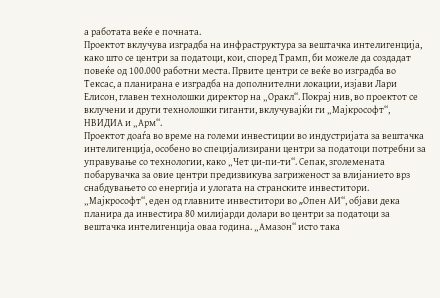а работата веќе е почната.
Проектот вклучува изградба на инфраструктура за вештачка интелигенција, како што се центри за податоци, кои, според Трамп, би можеле да создадат повеќе од 100.000 работни места. Првите центри се веќе во изградба во Тексас, а планирана е изградба на дополнителни локации, изјави Лари Елисон, главен технолошки директор на „Оракл“. Покрај нив, во проектот се вклучени и други технолошки гиганти, вклучувајќи ги „Мајкрософт“, НВИДИА и „Арм“.
Проектот доаѓа во време на големи инвестиции во индустријата за вештачка интелигенција, особено во специјализирани центри за податоци потребни за управување со технологии, како „Чет џи-пи-ти“. Сепак, зголемената побарувачка за овие центри предизвикува загриженост за влијанието врз снабдувањето со енергија и улогата на странските инвеститори. „Мајкрософт“, еден од главните инвеститори во „Oпен АИ“, објави дека планира да инвестира 80 милијарди долари во центри за податоци за вештачка интелигенција оваа година. „Амазон“ исто така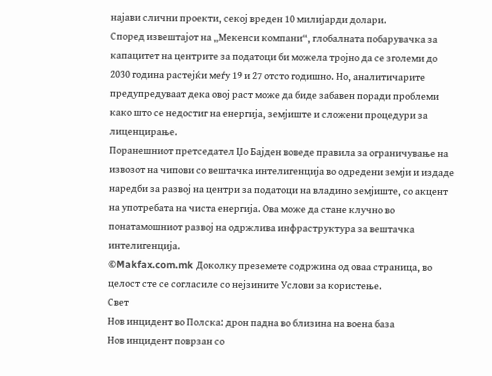најави слични проекти, секој вреден 10 милијарди долари.
Според извештајот на „Мекенси компани“, глобалната побарувачка за капацитет на центрите за податоци би можела тројно да се зголеми до 2030 година растејќи меѓу 19 и 27 отсто годишно. Но, аналитичарите предупредуваат дека овој раст може да биде забавен поради проблеми како што се недостиг на енергија, земјиште и сложени процедури за лиценцирање.
Поранешниот претседател Џо Бајден воведе правила за ограничување на извозот на чипови со вештачка интелигенција во одредени земји и издаде наредби за развој на центри за податоци на владино земјиште, со акцент на употребата на чиста енергија. Ова може да стане клучно во понатамошниот развој на одржлива инфраструктура за вештачка интелигенција.
©Makfax.com.mk Доколку преземете содржина од оваа страница, во целост сте се согласиле со нејзините Услови за користење.
Свет
Нов инцидент во Полска: дрон падна во близина на воена база
Нов инцидент поврзан со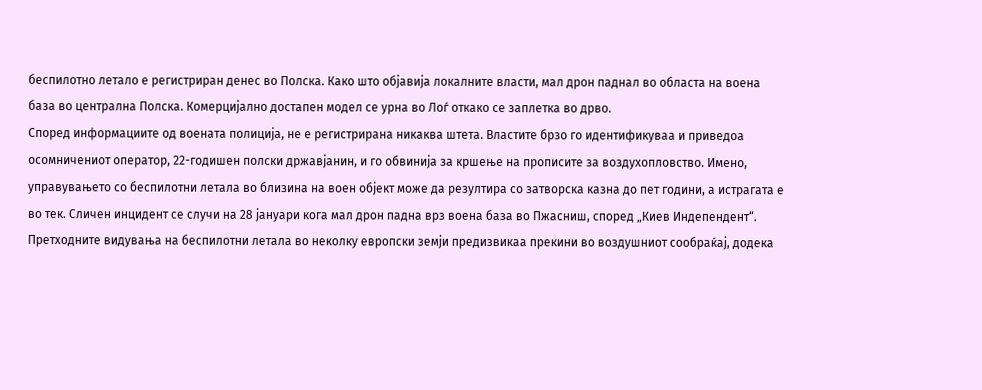беспилотно летало е регистриран денес во Полска. Како што објавија локалните власти, мал дрон паднал во областа на воена база во централна Полска. Комерцијално достапен модел се урна во Лоѓ откако се заплетка во дрво.
Според информациите од воената полиција, не е регистрирана никаква штета. Властите брзо го идентификуваа и приведоа осомничениот оператор, 22-годишен полски државјанин, и го обвинија за кршење на прописите за воздухопловство. Имено, управувањето со беспилотни летала во близина на воен објект може да резултира со затворска казна до пет години, а истрагата е во тек. Сличен инцидент се случи на 28 јануари кога мал дрон падна врз воена база во Пжасниш, според „Киев Индепендент“.
Претходните видувања на беспилотни летала во неколку европски земји предизвикаа прекини во воздушниот сообраќај, додека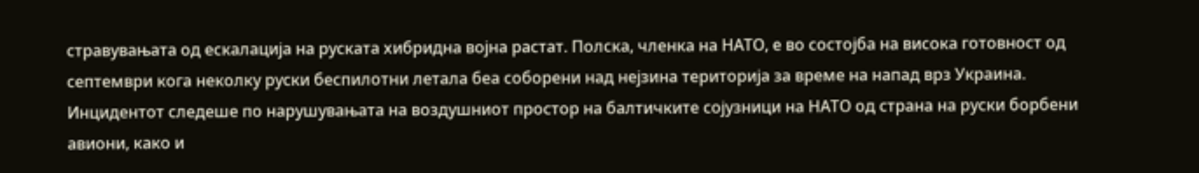стравувањата од ескалација на руската хибридна војна растат. Полска, членка на НАТО, е во состојба на висока готовност од септември кога неколку руски беспилотни летала беа соборени над нејзина територија за време на напад врз Украина.
Инцидентот следеше по нарушувањата на воздушниот простор на балтичките сојузници на НАТО од страна на руски борбени авиони, како и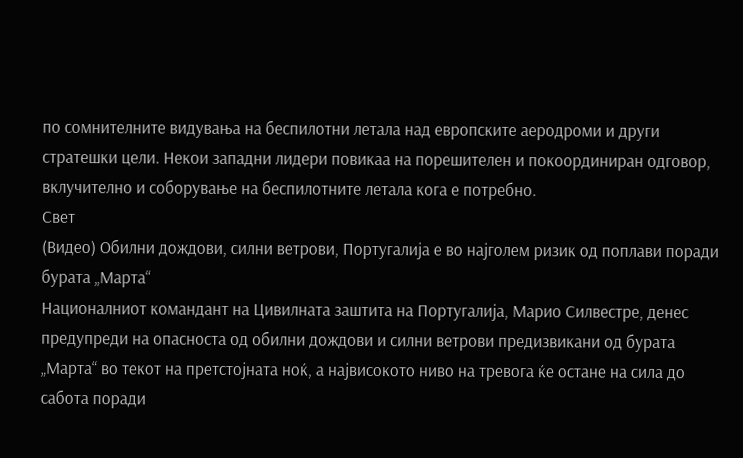по сомнителните видувања на беспилотни летала над европските аеродроми и други стратешки цели. Некои западни лидери повикаа на порешителен и покоординиран одговор, вклучително и соборување на беспилотните летала кога е потребно.
Свет
(Видео) Обилни дождови, силни ветрови, Португалија е во најголем ризик од поплави поради бурата „Марта“
Националниот командант на Цивилната заштита на Португалија, Марио Силвестре, денес предупреди на опасноста од обилни дождови и силни ветрови предизвикани од бурата „Марта“ во текот на претстојната ноќ, а највисокото ниво на тревога ќе остане на сила до сабота поради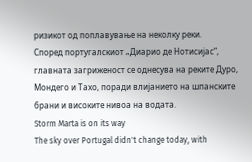ризикот од поплавување на неколку реки.
Според португалскиот „Диарио де Нотисијас“, главната загриженост се однесува на реките Дуро, Мондего и Тахо, поради влијанието на шпанските брани и високите нивоа на водата.
Storm Marta is on its way
The sky over Portugal didn't change today, with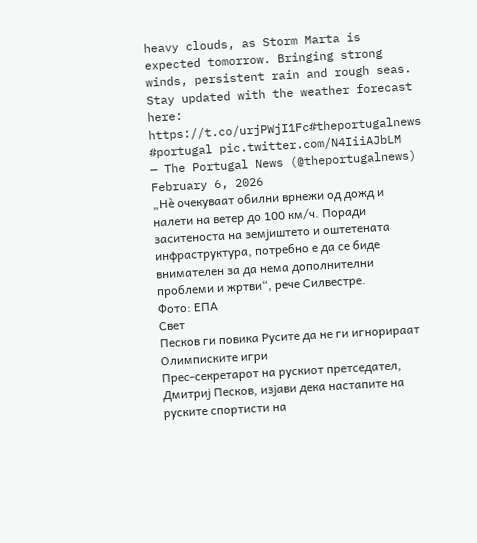heavy clouds, as Storm Marta is expected tomorrow. Bringing strong winds, persistent rain and rough seas. Stay updated with the weather forecast here: https://t.co/urjPWjI1Fc#theportugalnews #portugal pic.twitter.com/N4IiiAJbLM
— The Portugal News (@theportugalnews) February 6, 2026
„Нè очекуваат обилни врнежи од дожд и налети на ветер до 100 км/ч. Поради заситеноста на земјиштето и оштетената инфраструктура, потребно е да се биде внимателен за да нема дополнителни проблеми и жртви“, рече Силвестре.
Фото: ЕПА
Свет
Песков ги повика Русите да не ги игнорираат Олимписките игри
Прес-секретарот на рускиот претседател, Дмитриј Песков, изјави дека настапите на руските спортисти на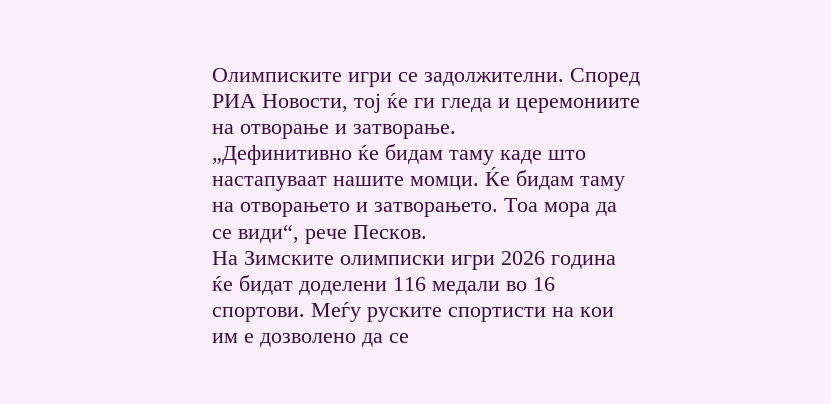Олимписките игри се задолжителни. Според РИА Новости, тој ќе ги гледа и церемониите на отворање и затворање.
„Дефинитивно ќе бидам таму каде што настапуваат нашите момци. Ќе бидам таму на отворањето и затворањето. Тоа мора да се види“, рече Песков.
На Зимските олимписки игри 2026 година ќе бидат доделени 116 медали во 16 спортови. Меѓу руските спортисти на кои им е дозволено да се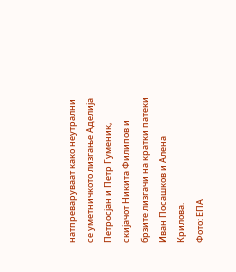натпреваруваат како неутрални се уметничкото лизгање Аделија Петросјан и Петр Гуменик, скијачот Никита Филипов и брзите лизгачи на кратки патеки Иван Посашков и Алена Крилова.
Фото: ЕПА